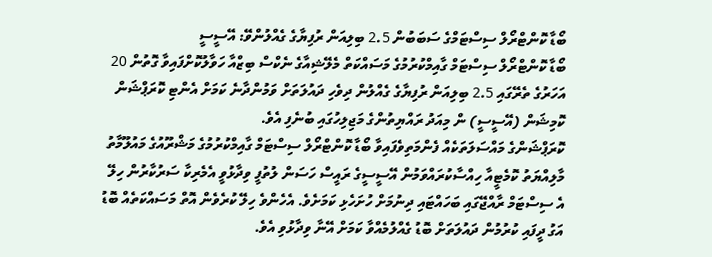ބޯޑާ ކޮންޓްރޯލް ސިސްޓަމްގެ ސަބަބުން 2.5 ބިލިއަން ރުފިޔާގެ ގެއްލުންވޭ: އޭސީސީ
ބޯޑާ ކޮންޓްރޯލް ސިސްޓަމް ގާއިމްކުރުމުގެ މަސައްކަތް މެލޭޝިއާގެ ނެކްސް ބިޒްއާ ހަވާލުކޮށްފައިވާ ގޮތުން 20 އަހަރުގެ ތެރޭގައި 2.5 ބިލިއަން ރުފިޔާގެ ގެއްލުން ދިވެހި ދައުލަތަށް ވަމުންދާނެ ކަމަށް އެންޓި ކޮރަޕްޝަން ކޮމިޝަން (އޭސީސީ) ން މިއަދު ރައްޔިތުންގެ މަޖިލިހުގައި ބުނެފި އެވެ.
ކޮރަޕްޝަންގެ މައްސަލަތަކެއް ފެންމަތިވެފައިވާ ބޯޑާ ކޮންޓްރޯލް ސިސްޓަމް ގާއިމްކުރުމުގެ މަޝްރޫއުގެ މައުލޫމާތު މާލިއްޔަތު ކޮމެޓީއާ ހިއްސާކުރައްވަމުން އޭސީސީގެ ރައީސް ހަސަން ލުތުފީ ވިދާޅުވީ އެމެރިކާ ސަރުކާރުން ހިލޭ އެ ސިސްޓަމް ރާއްޖޭގައި ބަހައްޓައި ދިނުމަށް ހުށަހެޅި ކަމަށެވެ. އެހެންވެ ހިލޭ ކުރެވެން އޮތް މަސައްކަތެއް ބޮޑު އަގު ދީފައި ކުރުމުން ދައުލަތަށް ބޮޑު ގެއްލުމެއްވާ ކަމަށް އޭނާ ވިދާޅުވި އެވެ.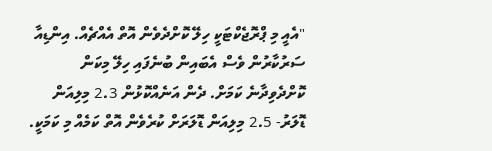"އެއީ މި ޕްރޮޖެކްޓަކީ ހިލޭ ކޮށްދެވެން އޮތް އެއްޗެއް. އިންޑިއާ ސަރުކާރުން ވެސް އެބައިން ބުނެފައި ހިލޭ މިކަން ކޮށްދެވިދާނެ ކަމަށް. ދެން އަނެއްކޮޅުން 2.3 މިލިއަން ޑޮލަރު- 2.5 މިލިއަން ޑޮލަރަށް ކުރެވެން އޮތް ކަމެއް މި ކަމަކީ.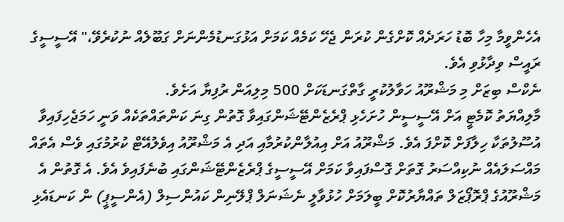އެހެންވީމާ މިހާ ބޮޑު ހަރަދެއް ކޮށްގެން ކުރަން ޖެހޭ ކަމެއް ކަމަށް އަޅުގަނޑުމެންނަށް ގަބޫލެއް ނުކުރެވޭ،" އޭސީސީގެ ރައީސް ވިދާޅުވި އެވެ.
ނެކްސް ބިޒަށް މި މަޝްރޫއު ހަވާލުކުރީ ގާތްގަނޑަކަށް 500 މިލިއަން ރުފިޔާ އަށެވެ.
މާލިއްޔަތު ކޮމެޓީ އަށް އޭސީސީން ހުށަހެޅި ޕްރެޒެންޓޭޝަންގައިވާ ގޮތުން ގިނަ ކަންތައްތަކެއް ވަނީ ހަމަޖެހިފައިވާ އުސޫލުތަކާ ހިލާފަށް ކޮށްފަ އެވެ. މަޝްރޫއު އަށް އިއުލާންކުރުމާއި އަދި އެ މަޝްރޫއު އިވެލުއޭޓް ކުރުމުގައި ވެސް އެތައް މައްސަލައެއް ނުކިއްސަރު ގޮތަށް ގޮސްފައިވާ ކަމަށް އޭސީސީގެ ޕްރެޒެންޓޭޝަންގައި ބުނެފައިވެ އެވެ. އެ ގޮތުން އެ މަޝްރޫއުގެ ޕްރޮޕޯޒަލް ތައްޔާރުކޮށް ބީލަމަށް ހުޅުވާލީ ނެޝަނަލް ޕްލޭނިން ކައުންސިލް (އެންސީޕީ) ން ކަނޑައެޅި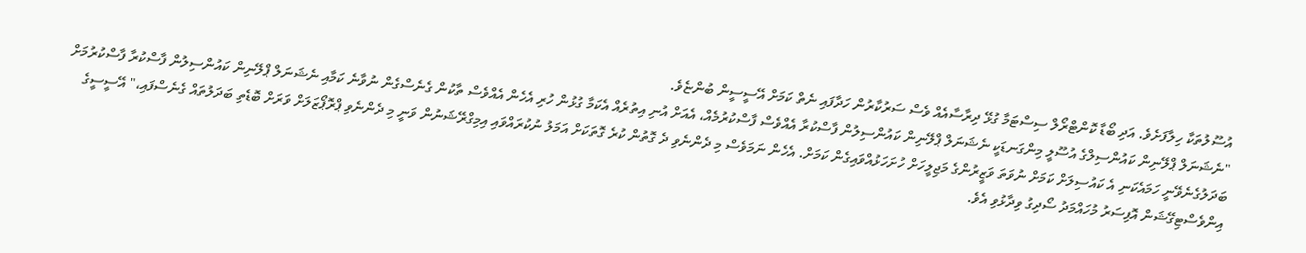އުސޫލުތަކާ ހިލާފަށެވެ. އަދި ބޯޑާ ކޮންޓްރޯލް ސިސްޓަމާ ގުޅޭ ދިރާސާއެއް ވެސް ސަރުކާރުން ހަދާފައި ނެތް ކަމަށް އޭސީސީން ބުންޏެވެ.
"ނެޝަނަލް ޕްލޭނިން ކައުންސިލްގެ އުސޫލީ މިންގަނޑަކީ ނެޝަނަލް ޕްލޭނިން ކައުންސިލުން ފާސްކުރާ އެއްވެސް ފާސްކުރުމެއް، އެއަށް އުނި އިތުރެއް އެކަމާ ގުޅުން ހުރި އެހެން އެއްވެސް ތާކުން ގެނެސްގެން ނުވާނެ ކަމާއި ނެޝަނަލް ޕްލޭނިން ކައުންސިލުން ފާސްކުރާ ފާސްކުރުމަށް ބަދަލުގެނެވޭނީ ހަމައެކަނި އެ ކައުސިލަށް ކަމަށް ނުވަތަ ވަޒީރުންގެ މަޖިލީހަށް ހުށަހަޅުއްވައިގެން ކަމަށް. އެހެން ނަމަވެސް މި ދެންނެވި ދެ ގޮތުން ކުރެ ގޮތަކަށް އަމަލު ނުކުރައްވައި އިމިގްރޭޝަނުން ވަނީ މި ދެންނެވި ޕްރޮޕޯޒަލަށް ވަރަށް ބޮޑެތި ބަދަލުތައް ގެނެސްފައި،" އޭސީސީގެ އިންވެސްޓިގޭޝަން އޮފިސަރު މުހައްމަދު ސޯދިގު ވިދާޅުވި އެވެ.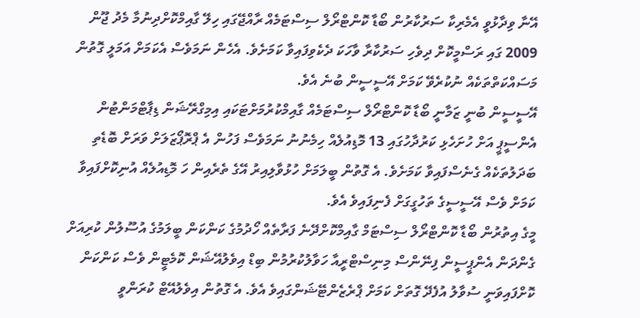އޭނާ ވިދާޅުވީ އެމެރިކާ ސަރުކާރުން ބޯޑާ ކޮންޓްރޯލް ސިސްޓަމެއް ރާއްޖޭގައި ހިލޭ ގާއިމްކޮށްދިނުމާ މެދު ޖޫން 2009 ގައި ރަސްމީކޮށް ދިވެހި ސަރުކާރާ ވާހަކަ ދެކެވިފައިވާ ކަމަށެވެ. އެހެން ނަމަވެސް އެކަމަށް އަމަލީ ގޮތުން މަސައްކަތްތަކެއް ނުކުރެވޭ ކަމަށް އޭސީސީން ބުނެ އެވެ.
އޭސީސީން ބުނީ ޒަމާނީ ބޯޑާ ކޮންޓްރޯލް ސިސްޓަމެއް ގާއިމްކުރުމަށްޓަކައި އިމިގްރޭޝަން ޑިޕާޓްމަންޓުން އެންސީޕީ އަށް ހުށަހެޅި ކަރުދާހުގައި 13 މޮޑިއުލެއް ހިމެނުނު ނަމަވެސް ފަހުން އެ ޕްރޮޕޯޒަލަށް ވަރަށް ބޮޑެތި ބަދަލުތަކެއް ގެނެސްފައިވާ ކަމަށެވެ. އެ ގޮތުން ބީލަމަށް ހުޅުވާލިއިރު އޭގެ ތެރެއިން ހަ މޮޑިއުލެއް އުނިކޮށްފައިވާ ކަމަށް ވެސް އޭސީސީގެ ތަހުގީގަށް ފެނިފައިވެ އެވެ.
މީގެ އިތުރުން ބޯޑާ ކޮންޓްރޯލް ސިސްޓަމް ގާއިމްކޮށްދޭނެ ފަރާތެއް ހޯދުމުގެ ކަންކަން ބީލަމުގެ އުސޫލުން ކުރިއަށް ގެންދަން އެންޕީސީން ފިނޭންސް މިނިސްޓްރީއާ ހަވާލުކުރުމުން ބިޑް އިވެލުއޭޝަން ކޮމެޓީން ވެސް ކަންކަން ކޮށްފައިވަނީ ސުވާލު އުފެދޭ ގޮތަށް ކަމަށް ޕްރެޒެންޓޭޝަންގައިވެ އެވެ. އެ ގޮތުން އިވެލުއޭޓް ކުރަންވީ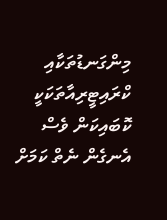މިންގަނޑުތަކާއި ކްރައިޓީރިއާތަކަކީ ކޮބައިކަން ވެސް އެނގެން ނެތް ކަމަށް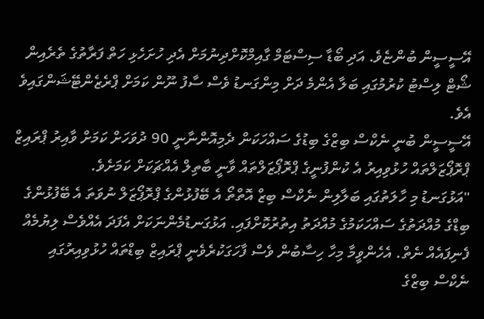އޭސީސީން ބުންޏެވެ. އަދި ބޯޑާ ސިސްޓަމް ގާއިމްކޮށްދިނުމަށް އެދި ހުށަހެޅި ހަތް ފަރާތުގެ ތެރެއިން ޝޯޓް ލިސްޓު ކުރުމުގައި ބަލާ އެންމެ ދަށް މިންގަނޑު ވެސް ސާފު ނޫން ކަމަށް ޕްރެޒެންޓޭޝަންގައިވެ އެވެ.
އޭސީސީން ބުނީ ނެކްސް ބިޒްގެ ބިޑުގެ ސައްހަކަން ދެމިއޮންނާނީ 90 ދުވަހަށް ކަމަށް ވާއިރު ޕްރައިޒް ޕްރޮޕޯޒަލްތައް ހުޅުވިއިރު އެ ކުންފުނީގެ ޕްރޮޕޯޒަލްތައް ވާނީ ބާތިލް އެއްޗަކަށް ކަމަށެވެ.
"އަޅުގަނޑު މި ހާލަތުގައި ބަލާލިން ނެކްސް ބިޒް އޮތްތޯ އެ ބޭފުޅުންގެ ޕްރޮޕޯޒަލް ނުވަތަ އެ ބޭފުޅުންގެ ބިޑްގެ މުއްދަތުގެ ސައްހަކަމުގެ މުއްދަތު އިތުރުކޮށްފައި. އަޅުގަނޑުމެންނަކަށް އެފަދަ އެއްވެސް ލިޔުމެއް ފެނިފައެއް ނެތް. އެހެންވީމާ މިހާ ހިސާބުން ވެސް ފާހަގަކުރެވެނީ ޕްރައިޒް ބިޑްތައް ހުޅުވިއިރުގައި ނެކްސް ބިޒްގެ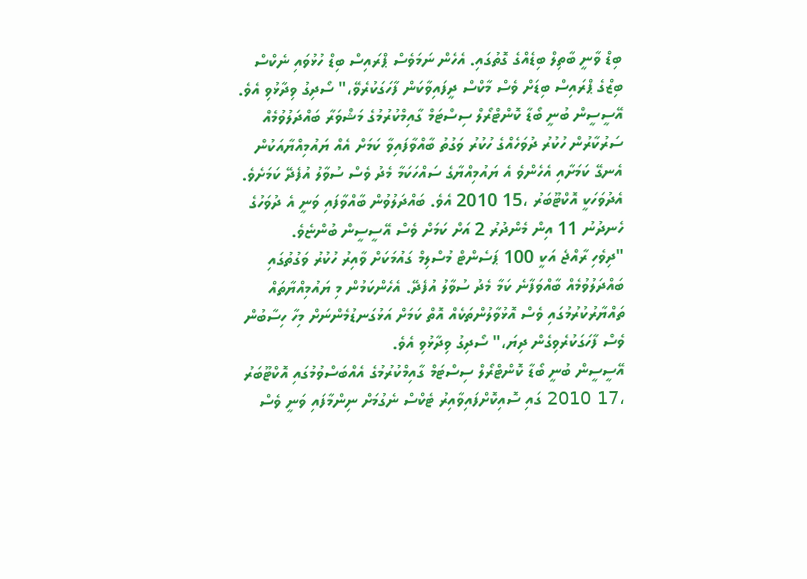ބިޑް ވާނީ ބާތިލް ބިޑެއްގެ ގޮތުގައި. އެހެން ނަމަވެސް ޕްރައިސް ބިޑް ހުޅުވައި ނެކްސް ބިޒްގެ ޕްރައިސް ބިޑަށް ވެސް މާކްސް ދީފައިވާކަން ފާހަގަކުރެވޭ،" ސޯދިގު ވިދާޅުވި އެވެ.
އޭސީސީން ބުނީ ބޯޑާ ކޮންޓްރޯލް ސިސްޓަމް ގާއިމްކުރުމުގެ މަޝްވަރާ ބައްދަލުވުމެއް ސަރުކާރުން ހުކުރު ދުވަހެއްގެ ހުކުރު ވަގުތު ބާއްވާފައިވާ ކަމަށް އެއް ޔައުމިއްޔާއަކުން އެނގޭ ކަމަށާއި އެހެންވެ އެ ޔައުމިއްޔާގެ ސައްހަކަމާ މެދު ވެސް ސުވާލު އުފެދޭ ކަމަށެވެ. އެދުވަހަކީ އޮކްޓޫބަރު ،15 2010 އެވެ. ބައްދަލުވުން ބާއްވާފައި ވަނީ އެ ދުވަހުގެ ހެނދުނު 11 އިން މެންދުރު 2 އަށް ކަމަށް ވެސް އޭސީސީން ބުންޏެވެ.
"ދިވެހި ރާއްޖެ އަކީ 100 ޕަސެންޓް މުސްލިމް ގައުމަކަށް ވާއިރު ހުކުރު ވަގުތުގައި ބައްދަލުވުމެއް ބާއްވަފާނެ ކަމާ މެދު ސުވާލު އުފެދޭ. އެހެންކަމުން މި ޔައުމިއްޔާތައް ތައްޔާރުކުރުމުގައި ވެސް އޮޅުވާލުންތަކެއް އޮތް ކަމަށް އަޅުގަނޑުމެންނަށް މިހާ ހިސާބުން ވެސް ފާހަގަކުރެވިގެން ދިޔަ،" ސޯދިގު ވިދާޅުވި އެވެ.
އޭސީސީން ބުނީ ބޯޑާ ކޮންޓްރޯލް ސިސްޓަމް ގާއިމްކުރުމުގެ އެއްބަސްވުމުގައި އޮކްޓޫބަރު ،17 2010 ގައި ސޮއިކޮށްފައިވާއިރު ޓެކްސް ނެގުމަށް ނިންމާފައި ވަނީ ވެސް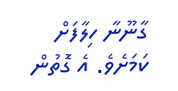ގާނޫނާ ހިލާފަށް ކަމަށެވެ. އެ ގޮތުން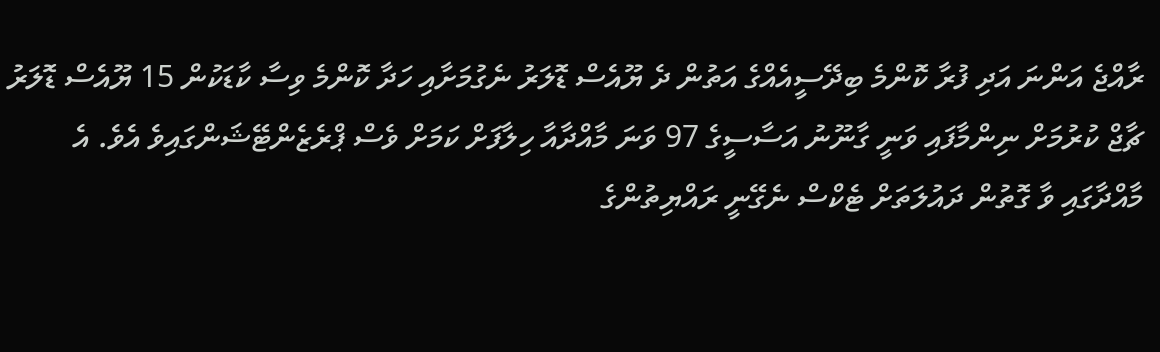ރާއްޖެ އަންނަ އަދި ފުރާ ކޮންމެ ބިދޭސީއެއްގެ އަތުން ދެ ޔޫއެސް ޑޮލަރު ނެގުމަށާއި ހަދާ ކޮންމެ ވިސާ ކާޑަކުން 15 ޔޫއެސް ޑޮލަރު ޗާޖް ކުރުމަށް ނިންމާފައި ވަނީ ގާނޫނު އަސާސީގެ 97 ވަނަ މާއްދާއާ ހިލާފަށް ކަމަށް ވެސް ޕްރެޒެންޓޭޝަންގައިވެ އެވެ. އެ މާއްދާގައި ވާ ގޮތުން ދައުލަތަށް ޓެކްސް ނެގޭނީ ރައްޔިތުންގެ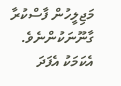މަޖިލީހުން ފާސްކުރާ ގާނޫނަކުންނެވެ. އެކަމަކު އެފަދަ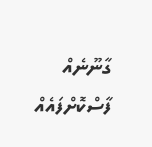ގާނޫނެއް ފާސްކޮށްފައެއް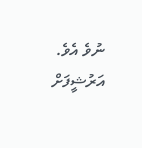ނުވެ އެވެ.
އަރުޝީފަށް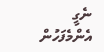ނެގީ
އެންމެފަހުން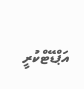އަޕްޑޭޓްކުރީ